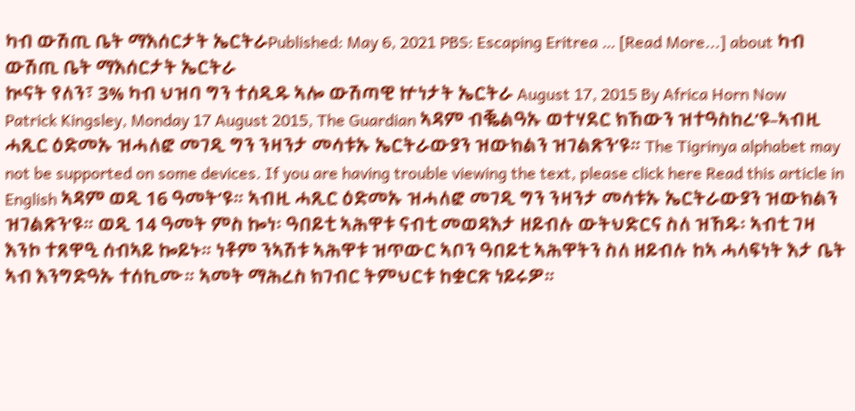ካብ ውሽጢ ቤት ማእሰርታት ኤርትራPublished: May 6, 2021 PBS: Escaping Eritrea … [Read More...] about ካብ ውሽጢ ቤት ማእሰርታት ኤርትራ
ኲናት የለን፣ 3% ካብ ህዝባ ግን ተሰዲዱ ኣሎ ውሽጣዊ ኵነታት ኤርትራ August 17, 2015 By Africa Horn Now Patrick Kingsley, Monday 17 August 2015, The Guardian ኣዳም ብቘልዓኡ ወተሃደር ክኸውን ዝተዓስከረ’ዩ–ኣብዚ ሓጺር ዕድመኡ ዝሓለፎ መገዲ ግን ንዛንታ መሳቱኡ ኤርትራውያን ዝውክልን ዝገልጽን’ዩ። The Tigrinya alphabet may not be supported on some devices. If you are having trouble viewing the text, please click here Read this article in English ኣዳም ወዲ 16 ዓመት’ዩ። ኣብዚ ሓጺር ዕድመኡ ዝሓለፎ መገዲ ግን ንዛንታ መሳቱኡ ኤርትራውያን ዝውክልን ዝገልጽን’ዩ። ወዲ 14 ዓመት ምስ ኰነ፡ ዓበይቲ ኣሕዋቱ ናብቲ መወዳእታ ዘይብሉ ውትህድርና ስለ ዝኸዱ፡ ኣብቲ ገዛ እንኮ ተጸዋዒ ሰብኣይ ኰይኑ። ነቶም ንኣሽቱ ኣሕዋቱ ዝጥውር ኣቦን ዓበይቲ ኣሕዋትን ስለ ዘይብሉ ከኣ ሓላፍነት እታ ቤት ኣብ እንግድዓኡ ተሰኪሙ። ኣመት ማሕረስ ክገብር ትምህርቱ ከቋርጽ ነይሩዎ።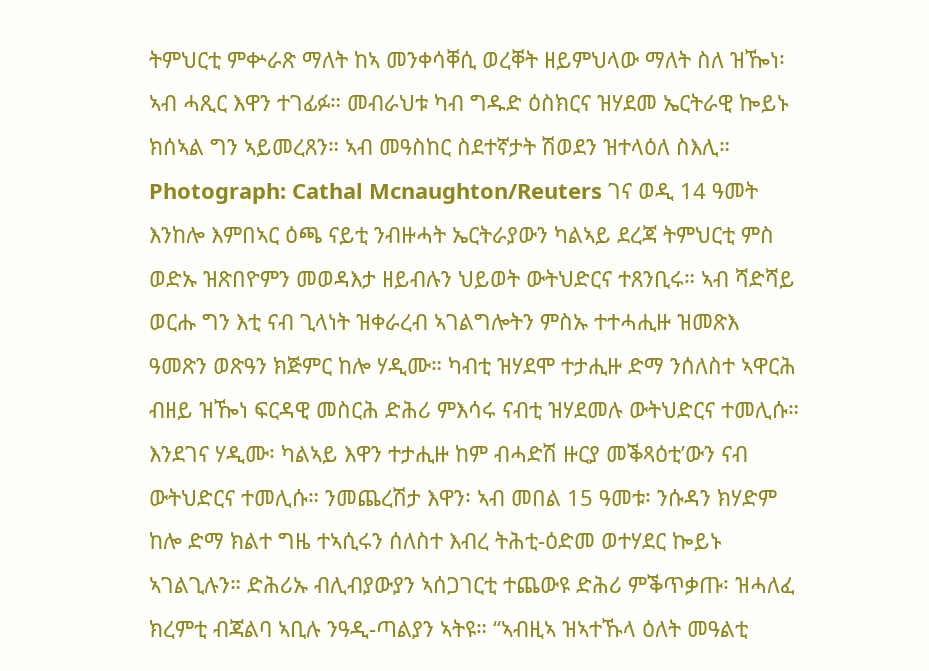ትምህርቲ ምቍራጽ ማለት ከኣ መንቀሳቐሲ ወረቐት ዘይምህላው ማለት ስለ ዝዀነ፡ ኣብ ሓጺር እዋን ተገፊፉ። መብራህቱ ካብ ግዱድ ዕስክርና ዝሃደመ ኤርትራዊ ኰይኑ ክሰኣል ግን ኣይመረጸን። ኣብ መዓስከር ስደተኛታት ሽወደን ዝተላዕለ ስእሊ። Photograph: Cathal Mcnaughton/Reuters ገና ወዲ 14 ዓመት እንከሎ እምበኣር ዕጫ ናይቲ ንብዙሓት ኤርትራያውን ካልኣይ ደረጃ ትምህርቲ ምስ ወድኡ ዝጽበዮምን መወዳእታ ዘይብሉን ህይወት ውትህድርና ተጸንቢሩ። ኣብ ሻድሻይ ወርሑ ግን እቲ ናብ ጊላነት ዝቀራረብ ኣገልግሎትን ምስኡ ተተሓሒዙ ዝመጽእ ዓመጽን ወጽዓን ክጅምር ከሎ ሃዲሙ። ካብቲ ዝሃደሞ ተታሒዙ ድማ ንሰለስተ ኣዋርሕ ብዘይ ዝዀነ ፍርዳዊ መስርሕ ድሕሪ ምእሳሩ ናብቲ ዝሃደመሉ ውትህድርና ተመሊሱ። እንደገና ሃዲሙ፡ ካልኣይ እዋን ተታሒዙ ከም ብሓድሽ ዙርያ መቕጻዕቲ’ውን ናብ ውትህድርና ተመሊሱ። ንመጨረሽታ እዋን፡ ኣብ መበል 15 ዓመቱ፡ ንሱዳን ክሃድም ከሎ ድማ ክልተ ግዜ ተኣሲሩን ሰለስተ እብረ ትሕቲ-ዕድመ ወተሃደር ኰይኑ ኣገልጊሉን። ድሕሪኡ ብሊብያውያን ኣሰጋገርቲ ተጨውዩ ድሕሪ ምቕጥቃጡ፡ ዝሓለፈ ክረምቲ ብጃልባ ኣቢሉ ንዓዲ-ጣልያን ኣትዩ። “ኣብዚኣ ዝኣተኹላ ዕለት መዓልቲ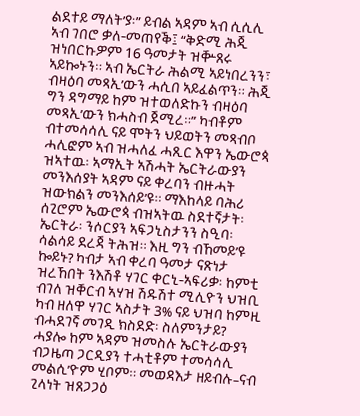ልደተይ ማለት’ያ፡” ይብል ኣዳም ኣብ ሲሲሊ ኣብ ገበሮ ቃለ-መጠየቕ፤ “ቅድሚ ሕጂ ዝነበርኩዎም 16 ዓመታት ዝቝጸሩ ኣይኰኑን። ኣብ ኤርትራ ሕልሚ ኣይነበረንን፣ ብዛዕባ መጻኢ’ውን ሓሲበ ኣይፈልጥን። ሕጂ ግን ዳግማይ ከም ዝተወለድኩን ብዛዕባ መጻኢ’ውን ክሓስብ ጀሚረ።” ካብቶም ብተመሳሳሊ ናይ ሞትን ህይወትን መጻብቦ ሓሊፎም ኣብ ዝሓለፈ ሓጺር እዋን ኤውሮጳ ዝኣተዉ፡ ኣማኢት ኣሽሓት ኤርትራውያን መንእሰያት ኣዳም ናይ ቀረባን ብዙሓት ዝውክልን መንእሰይ’ዩ። ማእከላይ ባሕሪ ሰጊሮም ኤውሮጳ ብዝኣትዉ ስደተኛታት፡ ኤርትራ፡ ንሶርያን ኣፍጋኒስታንን ስዒባ፡ ሳልሳይ ደረጃ ትሕዝ። እዚ ግን ብኸመይ’ዩ ኰይኑ? ካብታ ኣብ ቀረባ ዓመታ ናጽነታ ዝረኸበት ንእሽቶ ሃገር ቀርኒ-ኣፍሪቃ፡ ከምቲ ብገለ ዝቐርብ ኣሃዝ ሽዱሽተ ሚሊዮን ህዝቢ ካብ ዘለዋ ሃገር ኣስታት 3% ናይ ህዝባ ከምዚ ብሓደገኛ መገዲ ክስደድ፡ ስለምንታይ? ሓያሎ ከም ኣዳም ዝመስሉ ኤርትራውያን ብጋዜጣ ጋርዲያን ተሓቲቶም ተመሳሳሊ መልሲ’ዮም ሂቦም። መወዳእታ ዘይብሉ–ናብ ጊላነት ዝጸጋጋዕ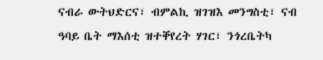ናብራ ውትህድርና፣ ብምልኪ ዝገዝእ መንግስቲ፣ ናብ ዓባይ ቤት ማእሰቲ ዝተቐየረት ሃገር፣ ንጎረቤትካ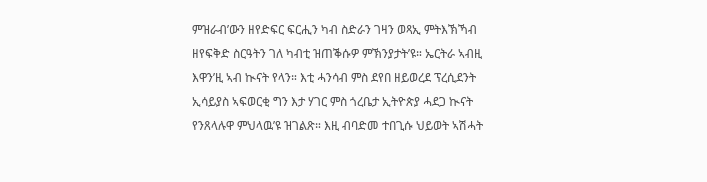ምዝራብ’ውን ዘየድፍር ፍርሒን ካብ ስድራን ገዛን ወጻኢ ምትእኽኻብ ዘየፍቅድ ስርዓትን ገለ ካብቲ ዝጠቕሱዎ ምኽንያታት’ዩ። ኤርትራ ኣብዚ እዋን’ዚ ኣብ ኲናት የላን። እቲ ሓንሳብ ምስ ደየበ ዘይወረደ ፕረሲደንት ኢሳይያስ ኣፍወርቂ ግን እታ ሃገር ምስ ጎረቤታ ኢትዮጵያ ሓደጋ ኲናት የንጸላሉዋ ምህላዉ’ዩ ዝገልጽ። እዚ ብባድመ ተበጊሱ ህይወት ኣሽሓት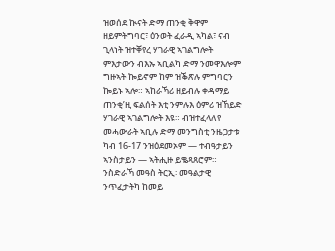ዝወሰደ ኲናት ድማ ጠንቂ ቅዋም ዘይምትግባር፣ ዕንወት ፈራዲ ኣካል፣ ናብ ጊላነት ዝተቐየረ ሃገራዊ ኣገልግሎት ምእታውን ብእኡ ኣቢልካ ድማ ንመዋእሎም ግዙኣት ኰይኖም ከም ዝቕጽሉ ምግባርን ኰይኑ ኣሎ። ኣከራኻሪ ዘይብሉ ቀዳማይ ጠንቂ’ዚ ፍልሰት እቲ ንምሉእ ዕምሪ ዝኸይድ ሃገራዊ ኣገልግሎት እዩ። ብዝተፈላለየ መሓውራት ኣቢሉ ድማ መንግስቲ ንዜጋታቱ ካብ 16-17 ንዝዕደመኦም — ተብዓታይን ኣንስታይን — ኣትሒዙ ይቈጻጸሮም። ንስድራኻ መዓስ ትርኢ፡ መዓልታዊ ንጥፈታትካ ከመይ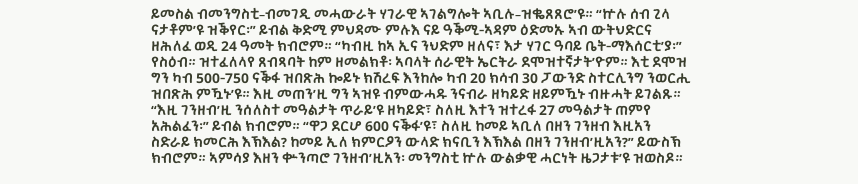ይመስል ብመንግስቲ–ብመገዲ መሓውራት ሃገራዊ ኣገልግሎት ኣቢሉ–ዝቈጸጸሮ’ዩ። “ኵሉ ሰብ ጊላ ናታቶም’ዩ ዝቕየር፡” ይብል ቅድሚ ምህዳሙ ምሉእ ናይ ዓቕሚ-ኣዳም ዕድመኡ ኣብ ውትህድርና ዘሕለፈ ወዲ 24 ዓመት ክብሮም። “ካብዚ ከኣ ኢና ንህድም ዘለና፣ እታ ሃገር ዓባይ ቤት-ማእሰርቲ’ያ፡” የስዕብ። ዝተፈለላየ ጸብጻባት ከም ዘመልክቶ፡ ኣባላት ሰራዊት ኤርትራ ደሞዝተኛታት’ዮም። እቲ ደሞዝ ግን ካብ 500-750 ናቕፋ ዝበጽሕ ኰይኑ ክሽረፍ እንከሎ ካብ 20 ክሳብ 30 ፓውንድ ስተርሊንግ ንወርሒ ዝበጽሕ ምዃኑ’ዩ። እዚ መጠን’ዚ ግን ኣዝዩ ብምውሓዱ ንናብራ ዘካይድ ዘይምዃኑ ብዙሓት ይገልጹ። “እዚ ገንዘብ’ዚ ንሰለስተ መዓልታት ጥራይ’ዩ ዘካይድ፣ ስለዚ እተን ዝተረፋ 27 መዓልታት ጠምየ አሕልፈን፡” ይብል ክብሮም። “ዋጋ ደርሆ 600 ናቕፋ’ዩ፣ ስለዚ ከመይ ኣቢለ በዘን ገንዘብ እዚአን ስድራይ ክመርሕ እኽእል? ከመይ ኢለ ክምርዖን ውላድ ክናቢን እኽእል በዘን ገንዘብ’ዚአን?” ይውስኽ ክብሮም። ኣምሳያ እዘን ቍንጣሮ ገንዘብ’ዚአን፡ መንግስቲ ኵሉ ውልቃዊ ሓርነት ዜጋታቱ’ዩ ዝወስዶ።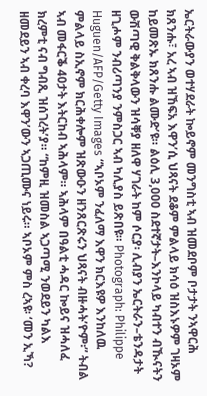ኤርትራውያን ወተሃደራት ኰይኖም መንግስቲ ኣብ ዝመደቦም ቦታታት ንኣዋርሕ ክጸንሑ፣ አረ ኣብ ዝኸፍአ እዋን’ሲ ህጻናት ደቆም ምልላይ ክሳዕ ዝስእኑዎም ገዛኦም ከይመጽኡ ክጸንሑ ልሙድ’ዩ። ልዕሊ 3,000 ስደተኛታት–እንኮላይ ካብተን ብዂናትን ውሽጣዊ ቅልቅላውን ዝሳቐያ ዘለዋ ሃገራት ከም ሶርያ፡ ሊብያን ኤርትራን–ቴንዳታት ዘጊሖም ንብሪጣንያ ንምስጋር ኣብ ካሊያስ ይጽበዩ። Photograph: Philippe Huguen/AFP/Getty Images “ኣቦኦም ንፈለማ እዋን ክርእዩዎ እንከለዉ ምልላይ ስኢኖም ክርሕቀሎም ዝጽውዑን ዘንጸርጽሩን ህጻናት ብዙሓት’ዮም፡” ትብል ኣብ መፋርቕ 40ታት እትርከብ ኣሕላም። ኣሕላም በዓልቲ ሓዳር ኰይና ዝሓለፈ ክረምቲ ናብ ግብጺ ዝሰገረት’ያ። “ከምዚ ዝመስል ኣጋጣሚ ንወደይን ካልእ ዘመደይን ኣብ ቀረባ እዋን’ውን ኣጋጢሙና ነይሩ። ኣቦኦም ምስ ረኣዩ፡ ‘መን ኢኻ?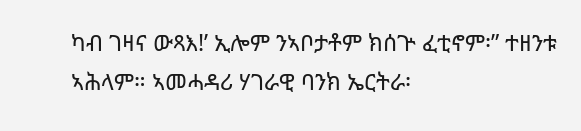ካብ ገዛና ውጻእ!’ ኢሎም ንኣቦታቶም ክሰጕ ፈቲኖም፡” ተዘንቱ ኣሕላም። ኣመሓዳሪ ሃገራዊ ባንክ ኤርትራ፡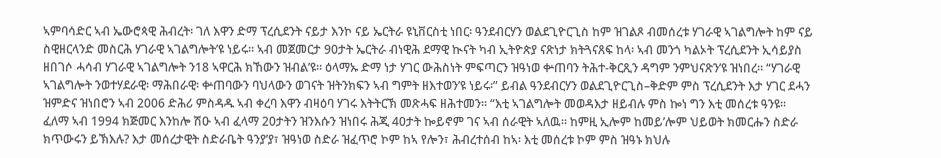ኣምባሳድር ኣብ ኤውሮጳዊ ሕብረት፡ ገለ እዋን ድማ ፕረሲደንት ናይታ እንኮ ናይ ኤርትራ ዩኒቨርስቲ ነበር፡ ዓንደብርሃን ወልደጊዮርጊስ ከም ዝገልጾ ብመሰረቱ ሃገራዊ ኣገልግሎት ከም ናይ ስዊዘርላንድ መስርሕ ሃገራዊ ኣገልግሎት’ዩ ነይሩ። ኣብ መጀመርታ 90ታት ኤርትራ ብነዊሕ ደማዊ ኲናት ካብ ኢትዮጵያ ናጽነታ ክትጓናጸፍ ከላ፡ ኣብ መንጎ ካልኦት ፕረሲደንት ኢሳይያስ ዘበገሶ ሓሳብ ሃገራዊ ኣገልግሎት ን18 ኣዋርሕ ክኸውን ዝብል’ዩ። ዕላማኡ ድማ ነታ ሃገር ውሕስነት ምፍጣርን ዝዓነወ ቍጠባን ትሕተ-ቅርጺን ዳግም ንምህናጽን’ዩ ዝነበረ። “ሃገራዊ ኣገልግሎት ንወተሃደራዊ፡ ማሕበራዊ፡ ቍጠባውን ባህላውን ወገናት ዝትንክፍን ኣብ ግምት ዘእተወን’ዩ ነይሩ፡” ይብል ዓንደብርሃን ወልደጊዮርጊስ–ቅድም ምስ ፕረሲደንት እታ ሃገር ደሓን ዝምድና ዝነበሮን ኣብ 2006 ድሕሪ ምስዳዱ ኣብ ቀረባ እዋን ብዛዕባ ሃገሩ እትትርኽ መጽሓፍ ዘሕተመን። “እቲ ኣገልግሎት መወዳእታ ዘይብሉ ምስ ኰነ ግን እቲ መሰረቱ ዓንዩ። ፈለማ ኣብ 1994 ክጅመር እንከሎ ሽዑ ኣብ ፈላማ 20ታትን ዝንእሱን ዝነበሩ ሕጂ 40ታት ኰይኖም ገና ኣብ ሰራዊት ኣለዉ። ከምዚ ኢሎም ከመይ’ሎም ህይወት ክመርሑን ስድራ ክጥውሩን ይኽእሉ? እታ መሰረታዊት ስድራቤት ዓንያ’ያ፣ ዝዓነወ ስድራ ዝፈጥሮ ኮም ከኣ የሎን፣ ሕብረተሰብ ከኣ፡ እቲ መሰረቱ ኮም ምስ ዝዓኑ ክህሉ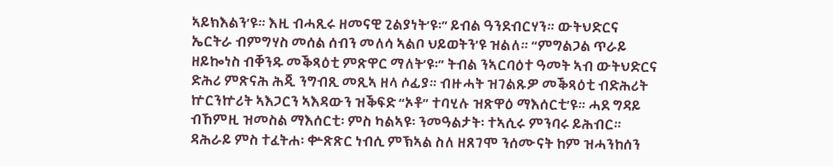ኣይክእልን’ዩ። እዚ ብሓጺሩ ዘመናዊ ጊልያነት’ዩ፡” ይብል ዓንደብርሃን። ውትህድርና ኤርትራ ብምግሃስ መሰል ሰብን መለሳ ኣልቦ ህይወትን’ዩ ዝልለ። “ምግልጋል ጥራይ ዘይኰነስ ብቐንዱ መቕጻዕቲ ምጽዋር ማለት’ዩ፡” ትብል ንኣርባዕተ ዓመት ኣብ ውትህድርና ድሕሪ ምጽናሕ ሕጂ ንግብጺ መጺኣ ዘላ ሶፊያ። ብዙሓት ዝገልጹዎ መቕጻዕቲ ብድሕሪት ኵርንኵሪት ኣእጋርን ኣእዳውን ዝቕፍድ “ኦቶ” ተባሂሉ ዝጽዋዕ ማእሰርቲ’ዩ። ሓደ ግዳይ ብኸምዚ ዝመስል ማእሰርቲ፡ ምስ ካልኣዩ፡ ንመዓልታት፡ ተኣሲሩ ምንባሩ ይሕብር። ዳሕራይ ምስ ተፈትሐ፡ ቍጽጽር ነብሲ ምኽኣል ስለ ዘጸገሞ ንሰሙናት ከም ዝሓንከሰን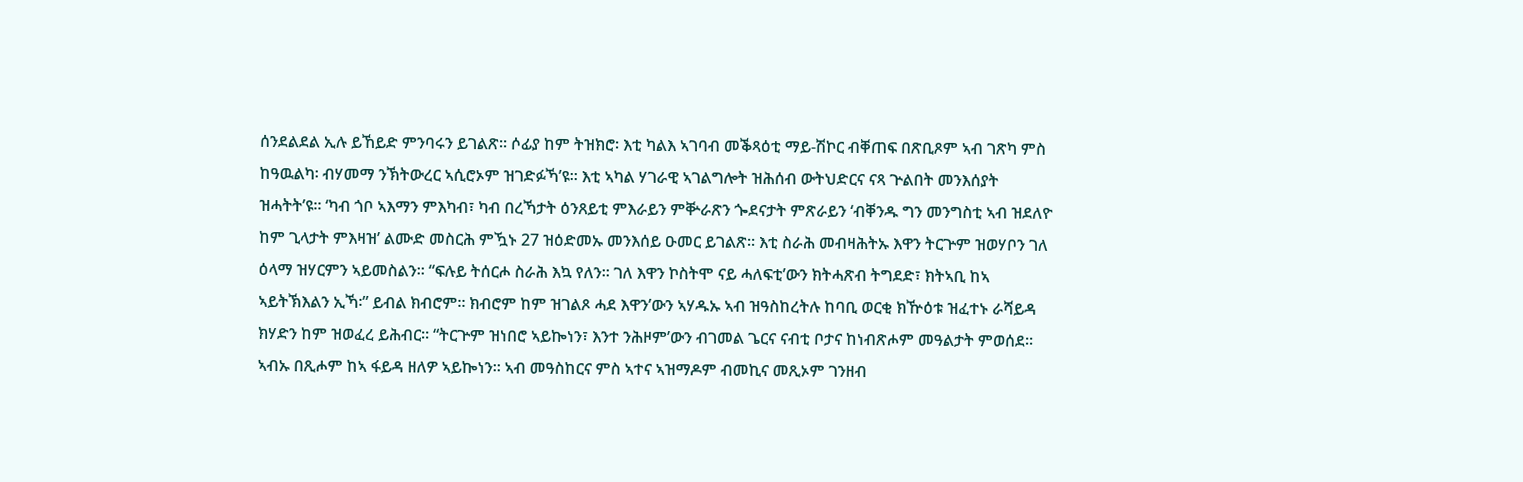ሰንደልደል ኢሉ ይኸይድ ምንባሩን ይገልጽ። ሶፊያ ከም ትዝክሮ፡ እቲ ካልእ ኣገባብ መቕጻዕቲ ማይ-ሽኮር ብቐጠፍ በጽቢጾም ኣብ ገጽካ ምስ ከዓዉልካ፡ ብሃመማ ንኽትውረር ኣሲሮኦም ዝገድፉኻ’ዩ። እቲ ኣካል ሃገራዊ ኣገልግሎት ዝሕሰብ ውትህድርና ናጻ ጕልበት መንእሰያት ዝሓትት’ዩ። ‘ካብ ጎቦ ኣእማን ምእካብ፣ ካብ በረኻታት ዕንጸይቲ ምእራይን ምቝራጽን ጐደናታት ምጽራይን ‘ብቐንዱ ግን መንግስቲ ኣብ ዝደለዮ ከም ጊላታት ምእዛዝ’ ልሙድ መስርሕ ምዃኑ 27 ዝዕድመኡ መንእሰይ ዑመር ይገልጽ። እቲ ስራሕ መብዛሕትኡ እዋን ትርጕም ዝወሃቦን ገለ ዕላማ ዝሃርምን ኣይመስልን። “ፍሉይ ትሰርሖ ስራሕ እኳ የለን። ገለ እዋን ኮስትሞ ናይ ሓለፍቲ’ውን ክትሓጽብ ትግደድ፣ ክትኣቢ ከኣ ኣይትኽእልን ኢኻ፡” ይብል ክብሮም። ክብሮም ከም ዝገልጾ ሓደ እዋን’ውን ኣሃዱኡ ኣብ ዝዓስከረትሉ ከባቢ ወርቂ ክዅዕቱ ዝፈተኑ ራሻይዳ ክሃድን ከም ዝወፈረ ይሕብር። “ትርጕም ዝነበሮ ኣይኰነን፣ እንተ ንሕዞም’ውን ብገመል ጌርና ናብቲ ቦታና ከነብጽሖም መዓልታት ምወሰደ። ኣብኡ በጺሖም ከኣ ፋይዳ ዘለዎ ኣይኰነን። ኣብ መዓስከርና ምስ ኣተና ኣዝማዶም ብመኪና መጺኦም ገንዘብ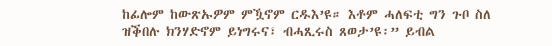ከፊሎም ከውጽኡዎም ምዃኖም ርዱእ’ዩ። እቶም ሓለፍቲ ግን ጉቦ ስለ ዝቕበሉ ክንሃድኖም ይነግሩና፣ ብሓጺሩስ ጸወታ’ዩ፡” ይብል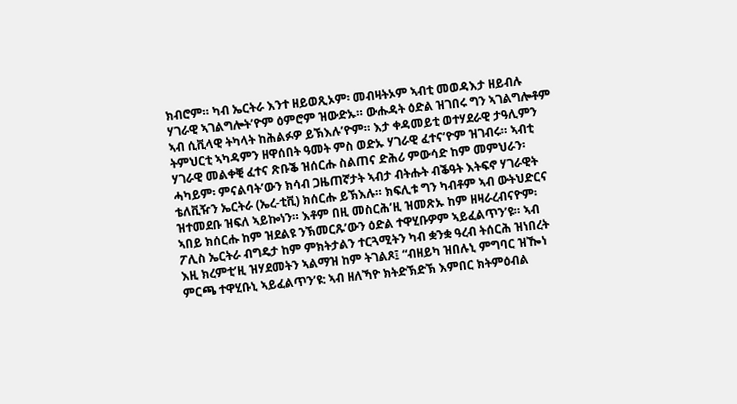ክብሮም። ካብ ኤርትራ እንተ ዘይወጺኦም፡ መብዛትኦም ኣብቲ መወዳእታ ዘይብሉ ሃገራዊ ኣገልግሎት’ዮም ዕምሮም ዝውድኡ። ውሑዳት ዕድል ዝገበሩ ግን ኣገልግሎቶም ኣብ ሲቪላዊ ትካላት ከሕልፉዎ ይኽእሉ’ዮም። እታ ቀዳመይቲ ወተሃደራዊ ታዓሊምን ትምህርቲ ኣካዳምን ዘዋሰበት ዓመት ምስ ወድኡ ሃገራዊ ፈተና’ዮም ዝገብሩ። ኣብቲ ሃገራዊ መልቀቒ ፈተና ጽቡቕ ዝሰርሑ ስልጠና ድሕሪ ምውሳድ ከም መምህራን፡ ሓካይም፡ ምናልባት’ውን ክሳብ ጋዜጠኛታት ኣብታ ብትሑት ብቕዓት እትፍኖ ሃገራዊት ቴለቪዥን ኤርትራ (ኤረ-ቲቪ) ክሰርሑ ይኽእሉ። ክፍሊቱ ግን ካብቶም ኣብ ውትህድርና ዝተመደቡ ዝፍለ ኣይኰነን። እቶም በዚ መስርሕ’ዚ ዝመጽኡ ከም ዘዛራረብናዮም፡ ኣበይ ክሰርሑ ከም ዝደልዩ ንኽመርጹ’ውን ዕድል ተዋሂቡዎም ኣይፈልጥን’ዩ። ኣብ ፖሊስ ኤርትራ ብግዴታ ከም ምክትታልን ተርጓሚትን ካብ ቋንቋ ዓረብ ትሰርሕ ዝነበረት እዚ ክረምቲ’ዚ ዝሃደመትን ኣልማዝ ከም ትገልጾ፤ “ብዘይካ ዝበሉኒ ምግባር ዝዀነ ምርጫ ተዋሂቡኒ ኣይፈልጥን’ዩ: ኣብ ዘለኻዮ ክትድኽድኽ እምበር ክትምዕብል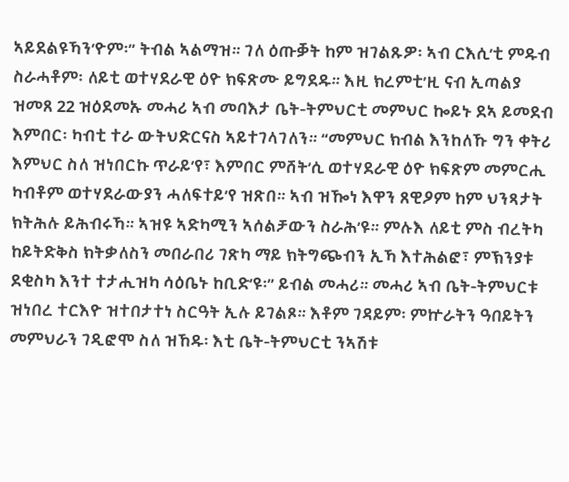ኣይደልዩኻን’ዮም፡” ትብል ኣልማዝ። ገለ ዕጡቓት ከም ዝገልጹዎ፡ ኣብ ርእሲ’ቲ ምዱብ ስራሓቶም፡ ለይቲ ወተሃደራዊ ዕዮ ክፍጽሙ ይግደዱ። እዚ ክረምቲ’ዚ ናብ ኢጣልያ ዝመጸ 22 ዝዕደመኡ መሓሪ ኣብ መባእታ ቤት-ትምህርቲ መምህር ኰይኑ ደኣ ይመደብ እምበር፡ ካብቲ ተራ ውትህድርናስ ኣይተገላገለን። “መምህር ክብል እንከለኹ ግን ቀትሪ እምህር ስለ ዝነበርኩ ጥራይ’የ፣ እምበር ምሸት’ሲ ወተሃደራዊ ዕዮ ክፍጽም መምርሒ ካብቶም ወተሃደራውያን ሓለፍተይ’የ ዝጽበ። ኣብ ዝዀነ እዋን ጸዊዖም ከም ህንጻታት ክትሕሉ ይሕብሩኻ። ኣዝዩ ኣድካሚን ኣሰልቻውን ስራሕ’ዩ። ምሉእ ለይቲ ምስ ብረትካ ከይትድቅስ ክትቃለስን መበራበሪ ገጽካ ማይ ክትግጭብን ኢኻ እተሕልፎ፣ ምኽንያቱ ደቂስካ እንተ ተታሒዝካ ሳዕቤኑ ከቢድ’ዩ፡” ይብል መሓሪ። መሓሪ ኣብ ቤት-ትምህርቱ ዝነበረ ተርእዮ ዝተበታተነ ስርዓት ኢሉ ይገልጾ። እቶም ገዳይም፡ ምኵራትን ዓበይትን መምህራን ገዲፎሞ ስለ ዝኸዱ፡ እቲ ቤት-ትምህርቲ ንኣሽቱ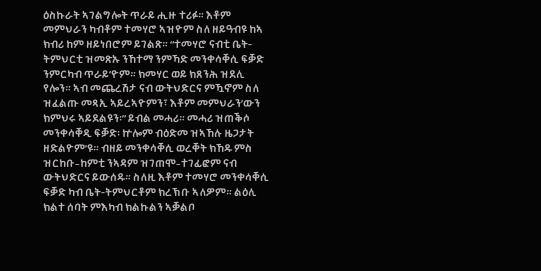ዕስኩራት ኣገልግሎት ጥራይ ሒዙ ተሪፉ። እቶም መምህራን ካብቶም ተመሃሮ ኣዝዮም ስለ ዘይዓብዩ ከኣ ክብሪ ከም ዘይነበሮም ይገልጽ። “ተመሃሮ ናብቲ ቤት-ትምህርቲ ዝመጽኡ ንኸተማ ንምኻድ መንቀሳቐሲ ፍቓድ ንምርካብ ጥራይ’ዮም። ክመሃር ወይ ክጸንሕ ዝደሊ የሎን። ኣብ መጨረሽታ ናብ ውትህድርና ምዃኖም ስለ ዝፈልጡ መጻኢ ኣይረኣዮምን፣ እቶም መምህራን’ውን ክምህሩ ኣይደልዩን፡” ይብል መሓሪ። መሓሪ ዝጠቕሶ መንቀሳቐዲ ፍቓድ፡ ኵሎም ብዕድመ ዝኣኸሉ ዜጋታት ዘድልዮም’ዩ። ብዘይ መንቀሳቐሲ ወረቐት ክኸዱ ምስ ዝርከቡ–ከምቲ ንኣዳም ዝገጠሞ–ተገፊፎም ናብ ውትህድርና ይውሰዱ። ስለዚ እቶም ተመሃሮ መንቀሳቐሲ ፍቓድ ካብ ቤት-ትምህርቶም ክረኽቡ ኣለዎም። ልዕሊ ክልተ ሰባት ምእካብ ክልኩልን ኣቓልቦ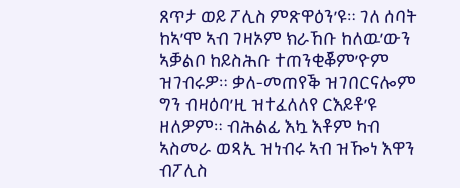ጸጥታ ወይ ፖሊስ ምጽዋዕን’ዩ። ገለ ሰባት ከኣ’ሞ ኣብ ገዛኦም ክራኸቡ ከለዉ’ውን ኣቓልቦ ከይስሕቡ ተጠንቂቖም’ዮም ዝገብሩዎ። ቃለ-መጠየቕ ዝገበርናሎም ግን ብዛዕባ’ዚ ዝተፈለለየ ርእይቶ’ዩ ዘለዎም። ብሕልፊ እኳ እቶም ካብ ኣስመራ ወጻኢ ዝነብሩ ኣብ ዝዀነ እዋን ብፖሊስ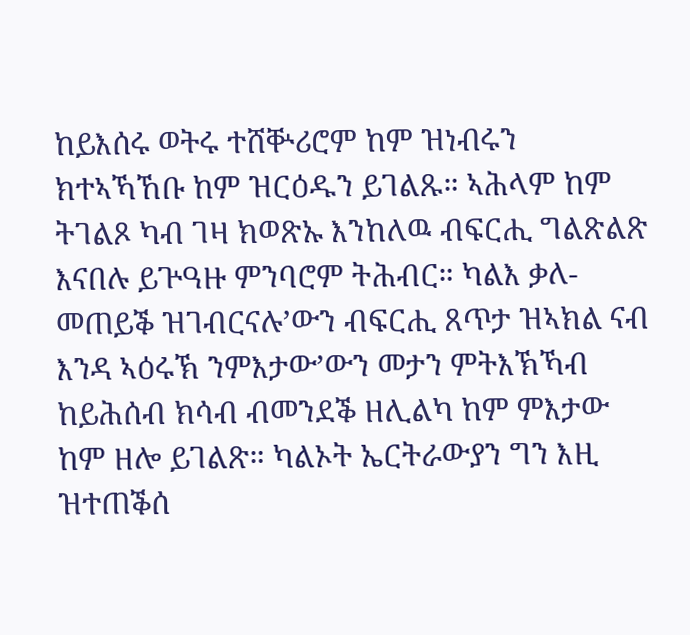ከይእሰሩ ወትሩ ተሸቝሪሮም ከም ዝነብሩን ክተኣኻኸቡ ከም ዝርዕዱን ይገልጹ። ኣሕላም ከም ትገልጾ ካብ ገዛ ክወጽኡ እንከለዉ ብፍርሒ ግልጽልጽ እናበሉ ይጕዓዙ ምንባሮም ትሕብር። ካልእ ቃለ-መጠይቕ ዝገብርናሉ’ውን ብፍርሒ ጸጥታ ዝኣክል ናብ እንዳ ኣዕሩኽ ንምእታው’ውን መታን ምትእኽኻብ ከይሕሰብ ክሳብ ብመንደቕ ዘሊልካ ከም ምእታው ከም ዘሎ ይገልጽ። ካልኦት ኤርትራውያን ግን እዚ ዝተጠቕሰ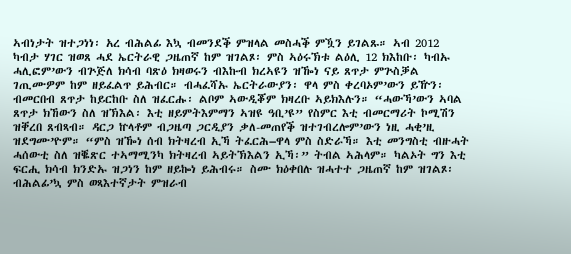ኣብነታት ዝተጋነነ፡ አረ ብሕልፊ እኳ ብመንደቕ ምዝላል መስሓቕ ምዃን ይገልጹ። ኣብ 2012 ካብታ ሃገር ዝወጸ ሓደ ኤርትራዊ ጋዜጠኛ ከም ዝገልጾ፡ ምስ ኣዕሩኽቱ ልዕሊ 12 ክእከቡ፡ ካብኡ ሓሊፎም’ውን ብጕጅለ ክሳብ ባጽዕ ክዛወሩን ብእኩብ ክረኣዩን ዝዀነ ናይ ጸጥታ ምጕስቓል ገጢሙዎም ከም ዘይፈልጥ ይሕብር። ብሓፈሻኡ ኤርትራውያን፡ ዋላ ምስ ቀረባኦም’ውን ይዅን፡ ብመርበብ ጸጥታ ከይርከቡ ስለ ዝፈርሑ፡ ልቦም ኣውዲቖም ክዛረቡ ኣይክእሉን። “ሓውኻ’ውን ኣባል ጸጥታ ክኸውን ስለ ዝኽእል፡ እቲ ዘይምትእምማን ኣዝዩ ዓቢ’ዩ” የስምር እቲ ብመርማሪት ኮሚሽን ዝቐረበ ጸብጻብ። ዳርጋ ኵላቶም ብጋዜጣ ጋርዲያን ቃለ-መጠየቕ ዝተገብረሎም’ውን ነዚ ሓቂ’ዚ ዝደግሙ’ዮም። “ምስ ዝዀነ ሰብ ክትዛረብ ኢኻ ትፈርሕ–ዋላ ምስ ስድራኻ። እቲ መንግስቲ ብዙሓት ሓሰውቲ ስለ ዝቘጽር ተኣማሚንካ ክትዛረብ ኣይትኽእልን ኢኻ፡” ትብል ኣሕላም። ካልኦት ግን እቲ ፍርሒ ክሳብ ክንድኡ ዝጋነን ከም ዘይኰነ ይሕብሩ። ስሙ ክዕቀበሉ ዝሓተተ ጋዜጠኛ ከም ዝገልጾ፡ ብሕልፊ’ኳ ምስ ወጻእተኛታት ምዝራብ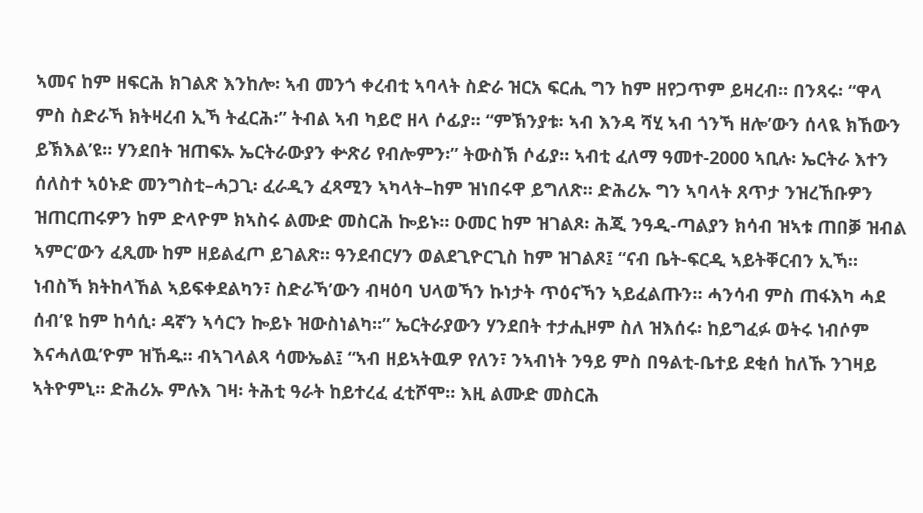ኣመና ከም ዘፍርሕ ክገልጽ እንከሎ፡ ኣብ መንጎ ቀረብቲ ኣባላት ስድራ ዝርአ ፍርሒ ግን ከም ዘየጋጥም ይዛረብ። በንጻሩ፡ “ዋላ ምስ ስድራኻ ክትዛረብ ኢኻ ትፈርሕ፡” ትብል ኣብ ካይሮ ዘላ ሶፊያ። “ምኽንያቱ፡ ኣብ እንዳ ሻሂ ኣብ ጎንኻ ዘሎ’ውን ሰላዪ ክኸውን ይኽእል’ዩ። ሃንደበት ዝጠፍኡ ኤርትራውያን ቍጽሪ የብሎምን፡” ትውስኽ ሶፊያ። ኣብቲ ፈለማ ዓመተ-2000 ኣቢሉ፡ ኤርትራ እተን ሰለስተ ኣዕኑድ መንግስቲ–ሓጋጊ፡ ፈራዲን ፈጻሚን ኣካላት–ከም ዝነበሩዋ ይግለጽ። ድሕሪኡ ግን ኣባላት ጸጥታ ንዝረኸቡዎን ዝጠርጠሩዎን ከም ድላዮም ክኣስሩ ልሙድ መስርሕ ኰይኑ። ዑመር ከም ዝገልጾ፡ ሕጂ ንዓዲ-ጣልያን ክሳብ ዝኣቱ ጠበቓ ዝብል ኣምር’ውን ፈጺሙ ከም ዘይልፈጦ ይገልጽ። ዓንደብርሃን ወልደጊዮርጊስ ከም ዝገልጾ፤ “ናብ ቤት-ፍርዲ ኣይትቐርብን ኢኻ። ነብስኻ ክትከላኸል ኣይፍቀደልካን፣ ስድራኻ’ውን ብዛዕባ ህላወኻን ኩነታት ጥዕናኻን ኣይፈልጡን። ሓንሳብ ምስ ጠፋእካ ሓደ ሰብ’ዩ ከም ከሳሲ፡ ዳኛን ኣሳርን ኰይኑ ዝውስነልካ።” ኤርትራያውን ሃንደበት ተታሒዞም ስለ ዝእሰሩ፡ ከይግፈፉ ወትሩ ነብሶም እናሓለዉ’ዮም ዝኸዱ። ብኣገላልጻ ሳሙኤል፤ “ኣብ ዘይኣትዉዎ የለን፣ ንኣብነት ንዓይ ምስ በዓልቲ-ቤተይ ደቂሰ ከለኹ ንገዛይ ኣትዮምኒ። ድሕሪኡ ምሉእ ገዛ፡ ትሕቲ ዓራት ከይተረፈ ፈቲሾሞ። እዚ ልሙድ መስርሕ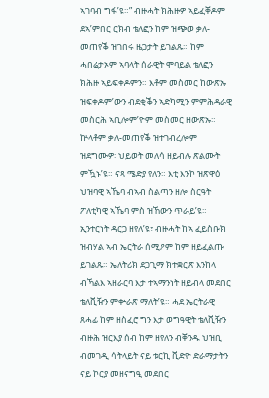ኣገባብ ግፋ’ዩ።” ብዙሓት ክሕዙዎ ኣይፈቐዶም ደኣ’ምበር ርክብ ቴለፎን ከም ዝጭወ ቃለ-መጠየቕ ዝገበሩ ዜጋታት ይገልጹ። ከም ሓበሬታኦም ኣባላት ሰራዊት ሞባይል ቴለፎን ክሕዙ ኣይፍቀዶምን። እቶም መስመር ከውጽኡ ዝፍቀዶም’ውን ብደቂቕን ኣድካሚን ምምሕዳራዊ መስርሕ ኣቢሎም’ዮም መስመር ዘውጽኡ። ኵላቶም ቃለ-መጠየቕ ዝተገብረሎም ዝደግሙዎ፡ ህይወት መለሳ ዘይብሉ ጽልሙት ምዃኑ’ዩ። ናጻ ሜድያ የለን። እቲ እንኮ ዝጽዋዕ ህዝባዊ ኣኼባ ብኣብ ስልጣን ዘሎ ስርዓት ፖለቲካዊ ኣኼባ ምስ ዝኸውን ጥራይ’ዩ። ኢንተርነት ዳርጋ ዘየለ’ዩ፣ ብዙሓት ከኣ ፈይስቡክ ዝብሃል ኣብ ኤርትራ ሰሚዖም ከም ዘይፈልጡ ይገልጹ። ኤለትሪክ ደጋጊማ ክተቋርጽ እንከላ ብኻልእ ኣዘራርባ እታ ተኣማንነት ዘይብላ መደበር ቴለቪዥን ምቍራጽ ማለት’ዩ። ሓደ ኤርትራዊ ጸሓፊ ከም ዘስፈሮ ግን እታ ወግዓዊት ቴለቪዥን ብዙሕ ዝርእያ ሰብ ከም ዘየለን ብቐንዱ ህዝቢ ብመገዲ ሳትላይት ናይ ቱርኪ ቪድዮ ድራማታትን ናይ ኮርያ መዘናግዒ መደበር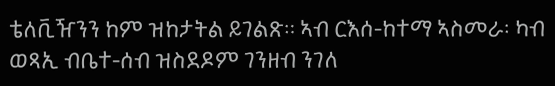ቴለቪዥንን ከም ዝከታትል ይገልጽ። ኣብ ርእሰ-ከተማ ኣስመራ፡ ካብ ወጻኢ ብቤተ-ሰብ ዝስደዶም ገንዘብ ንገለ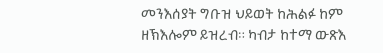መንእሰያት ግቡዝ ህይወት ከሕልፉ ከም ዘኽእሎም ይዝረብ። ካብታ ከተማ ውጽእ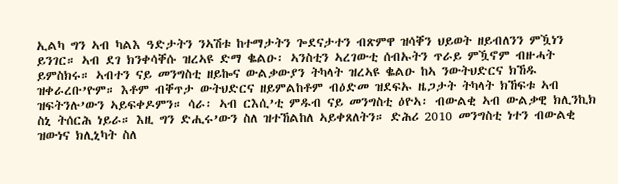ኢልካ ግን ኣብ ካልእ ዓድታትን ንኣሽቱ ከተማታትን ጐደናታተን ብጽምዋ ዝሳቐን ህይወት ዘይብለንን ምዃነን ይንገር። ኣብ ደገ ክንቀሳቐሱ ዝረኣዩ ድማ ቈልዑ፡ ኣንስቲን ኣረገውቲ ሰብኡትን ጥራይ ምዃኖም ብዙሓት ይምስክሩ። ኣብተን ናይ መንግስቲ ዘይኰና ውልቃውያን ትካላት ዝረኣዩ ቈልዑ ከኣ ንውትህድርና ክኸዱ ዝቀራረቡ’ዮም። እቶም ብቐጥታ ውትህድርና ዘይምልከቶም ብዕድመ ዝደፍኡ ዜጋታት ትካላት ክኸፍቱ ኣብ ዝፍትንሉ’ውን ኣይፍቀዶምን። ሳራ፡ ኣብ ርእሲ’ቲ ምዱብ ናይ መንግስቲ ዕዮኣ፡ ብውልቂ ኣብ ውልቃዊ ክሊንኪክ ስኒ ትሰርሕ ነይራ። እዚ ግን ድሒሩ’ውን ስለ ዝተኸልከለ ኣይቀጸለትን። ድሕሪ 2010 መንግስቲ ነተን ብውልቂ ዝውነና ክሊኒካት ስለ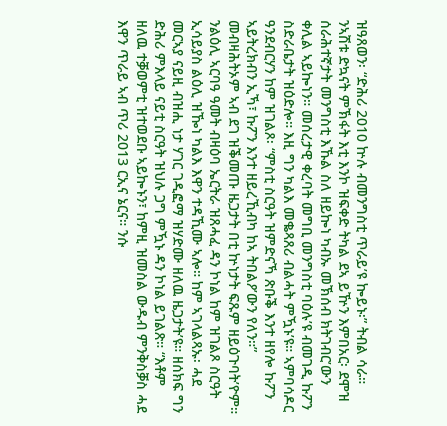ዝዓጸወን፡ “ድሕሪ 2010 ኵሉ ብመንግስቲ ጥራይ’ዩ ኰይኑ፡” ትብል ሳራ። ንኣሽቱ ድኳናት ምኽፋት እቲ እንኮ ዝፍቀድ ትካል ደኣ ይዅን እምበአር፡ ደሞዝ ሰራሕተኛታት መንግስቲ እኹል ስለ ዘይኰነ ካብኡ መኽሰብ ክትገብር’ውን ቀሊል ኣይኰነን። መሰረታዊ ቀረባት መግቢ መንግስቲ ባዕሉ’ዩ ብመገዲ ኩፖን ስድራቤታት ዝዕድሎ። እዚ ግን ካልእ መቈጻጸሪ ብልሓት ምዃኑ’ዩ። ኣምባሳዶር ዓንደብርሃን ከም ዝገልጾ፡ “ምስቲ ስርዓት ዝምድናኻ ጽቡቕ እንተ ዘየሎ ኩፖን ኣይትረክብን ኢኻ፣ ኩፖን እንተ ዘይረኺብካ ከኣ ትበልዖ’ውን የለን።” መብዛሕትኦም ኣብ ደገ ዝቕመጡ ዜጋታት በቲ ኵነታት ፍጹም ዘይዕጉባት’ዮም። ንልዕሊ ኣርባዓ ዓመት ብዛዕባ ኤርትራ ዝጸሓፈ ዳን ኮነል ከም ዝገልጾ ስርዓት ኢሳይያስ ልዕሊ ዝዀነ ካልእ እዋን ተዳኺሙ ኣሎ። ከም ኣገላልጻኡ፡ ሓደ መርኣያ ናይዚ ብዝሒ ነታ ሃገር ገዲፎማ ዝሃድሙ ዘለዉ ዜጋታት’ዩ። ዘሰክፍ ግን ድሕሪ ምእላይ ናይቲ ስርዓት ዝህሉ ጋግ ምዃኑ ዳን ኮነል ይገልጽ። “እቶም ዘለዉ ተቓወምቲ ዝተወደቡ ኣይኰኑን፣ ከምዚ ዝመስል ውዱብ ምንቅስቓስ ሓደ እዋን ጥራይ ኣብ ጥሪ 2013 ርኢና ኔርና። ንሱ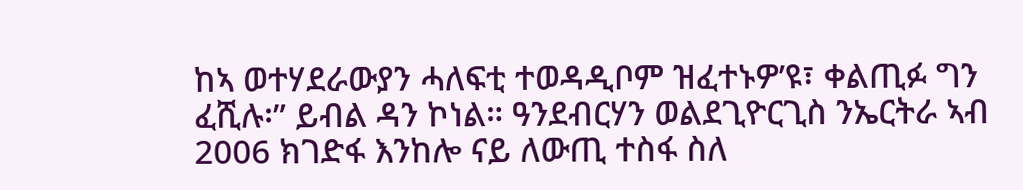ከኣ ወተሃደራውያን ሓለፍቲ ተወዳዲቦም ዝፈተኑዎ’ዩ፣ ቀልጢፉ ግን ፈሺሉ፡” ይብል ዳን ኮነል። ዓንደብርሃን ወልደጊዮርጊስ ንኤርትራ ኣብ 2006 ክገድፋ እንከሎ ናይ ለውጢ ተስፋ ስለ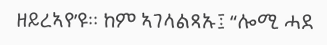ዘይረኣየ’ዩ። ከም ኣገላልጻኡ፤ “ሎሚ ሓደ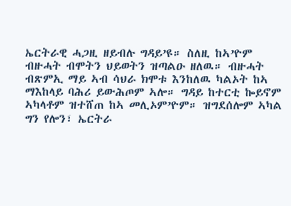ኤርትራዊ ሓጋዚ ዘይብሉ ግዳይ’ዩ። ስለዚ ከኣ’ዮም ብዙሓት ብሞትን ህይወትን ዝጣልዑ ዘለዉ። ብዙሓት ብጽምኢ ማይ ኣብ ሳህራ ክሞቱ እንከለዉ ካልኦት ከኣ ማእከላይ ባሕሪ ይውሕጦም ኣሎ። ግዳይ ከተርቲ ኰይኖም ኣካላቶም ዝተሸጠ ከኣ መሊኦም’ዮም። ዝግደሰሎም ኣካል ግን የሎን፣ ኤርትራ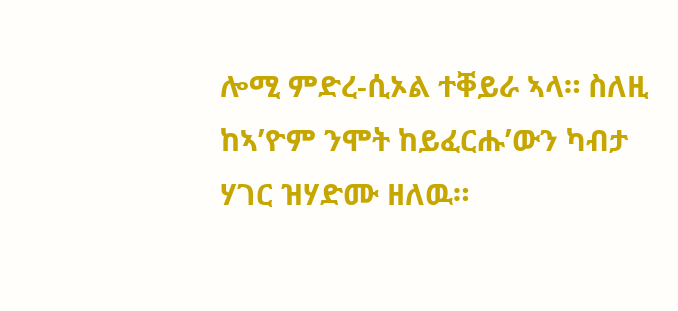ሎሚ ምድረ-ሲኦል ተቐይራ ኣላ። ስለዚ ከኣ’ዮም ንሞት ከይፈርሑ’ውን ካብታ ሃገር ዝሃድሙ ዘለዉ።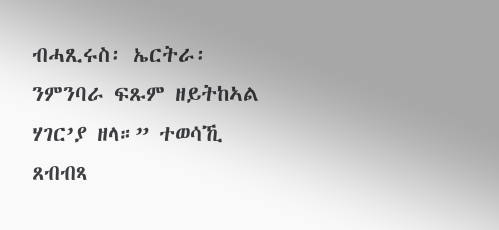ብሓጺሩስ፡ ኤርትራ፡ ንምንባራ ፍጹም ዘይትከኣል ሃገር’ያ ዘላ።” ተወሳኺ ጸብብጻ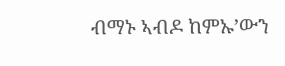ብማኑ ኣብዶ ከምኡ’ውን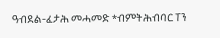ዓብደል-ፈታሕ መሓመድ *ብምትሕብባር ፐን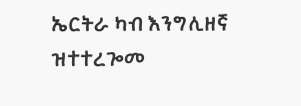ኤርትራ ካብ እንግሊዘኛ ዝተተረጐመ